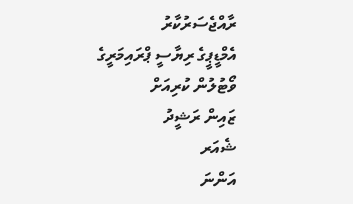ރާއްޖެސަރުކާރު
އެމްޑީޕީގެ ރިޔާސީ ޕްރައިމަރީގެ ވޯޓުލުން ކުރިއަށް
ޒައިން ރަޝީދު
ޝެއަރ
އަންނަ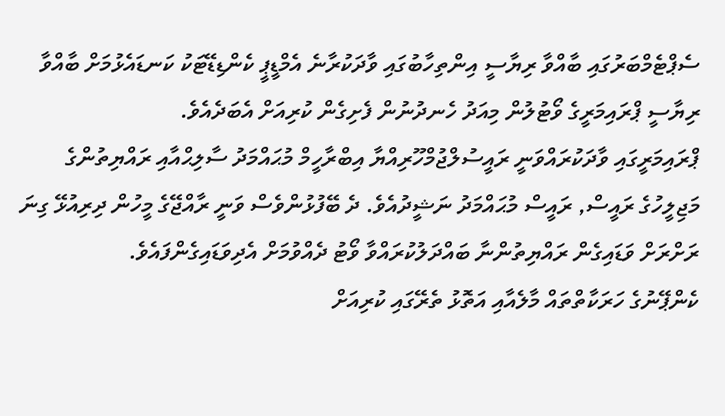ސެޕްޓެމްބަރުގައި ބާއްވާ ރިޔާސީ އިންތިހާބުގައި ވާދަކުރާނެ އެމްޑީޕީ ކެންޑިޑޭޓަކު ކަނޑައެޅުމަށް ބާއްވާ ރިޔާސީ ޕްރައިމަރީގެ ވޯޓުލުން މިއަދު ހެނދުނުން ފެށިގެން ކުރިއަށް އެބަދެއެވެ.
ޕްރައިމަރީގައި ވާދަކުރައްވަނީ ރައީސުލްޖުމްހޫރިއްޔާ އިބްރާހީމް މުޙައްމަދު ސާލިޙްއާއި ރައްޔިތުންގެ މަޖިލީހުގެ ރައީސް, ރައީސް މުޙައްމަދު ނަޝީދުއެވެ. ދެ ބޭފުޅުންވެސް ވަނީ ރާއްޖޭގެ މީހުން ދިރިއުޅޭ ގިނަ ރަށްރަށް ވަޑައިގެން ރައްޔިތުންނާ ބައްދަލުކުރައްވާ ވޯޓު ދެއްވުމަށް އެދިވަޑައިގެންފައެވެ.
ކެންޕޭނުގެ ހަރަކާތްތައް މާލެއާއި އަތޮޅު ތެރޭގައި ކުރިއަށް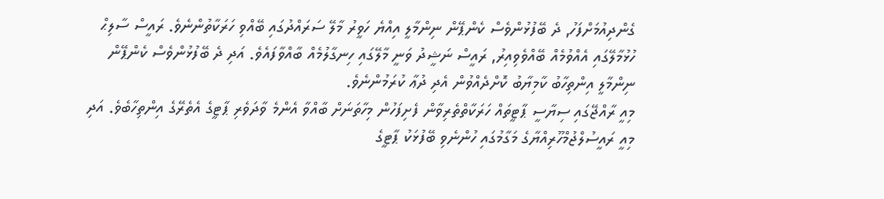ގެންދިއުމަށްފަހު, ދެ ބޭފުޅުންވެސް ކެންޕޭން ނިންމާލީ އިއްޔެ ހަވީރު މާލޭ ސަރައްދުގައި ބޭއްވި ހަރަކާތުންނެވެ. ރައީސް ސާލިޙް ހުޅުމާލޭގައި އެއްވުމެއް ބޭއްވެވިއިރު, ރައީސް ނަޝީދު ވަނީ މާލޭގައި ހިނގާލުމެއް ބާއްވާފައެވެ. އަދި ދެ ބޭފުޅުންވެސް ކެންޕޭން ނިންމާލީ އިންތިހާބު ކާމިޔާބު ކޮށްދެއްވުން އެދި ދުޢާ ކުރަމުންނެވެ.
މިއީ ރާއްޖޭގައި ސިޔާސީ ޕާޓީތައް ހަރަކާތްތެރިވާން ފެށިފަހުން މިހާތަނަށް ބާއްވާ އެންމެ ވާދަވެރި ޕާޓީގެ އެތެރޭގެ އިންތިހާބެވެ. އަދި މިއީ ރައީސުލްޖުމްހޫރިއްޔާގެ މަގާމުގައި ހުންނެވި ބޭފުޅަކު ޕާޓީގެ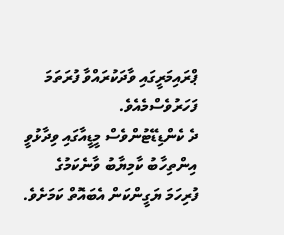ޕްރައިމަރީގައި ވާދަކުރައްވާ ފުރަތަމަ ފަހަރުވެސްމެއެވެ.
ދެ ކެންޑިޑޭޓުންވެސް މީޑީއާގައި ވިދާޅުވީ އިންތިހާބު ކާމިޔާބު ވާނެކަމުގެ ފުރިހަމަ ޔަގީންކަން އެބައޮތް ކަމަށެވެ.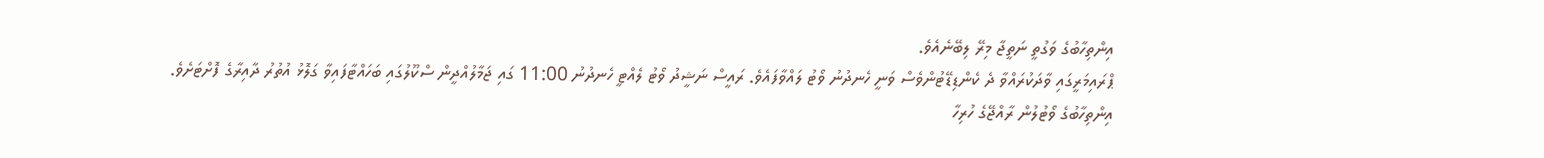އިންތިހާބުގެ ވަގުތީ ނަތީޖާ މިރޭ ލިބޭނެއެވެ.
ޕްރައިމަރީގައި ވާދަކުރައްވާ ދެ ކެންޑިޑޭޓުންވެސް ވަނީ ހެނދުނު ވޯޓު ލައްވާފައެވެ. ރައީސް ނަޝީދު ވޯޓު ލެއްޓީ ހެނދުނު 11:00 ގައި ޖަމާލުއްދީން ސްކޫލުގައި ބަހައްޓާފައިވާ ގަލޮޅު އުތުރު ދާއިރާގެ ފޮށްޓަށެވެ.
އިންތިހާބުގެ ވޯޓުލުން ރާއްޖޭގެ ހުރިހާ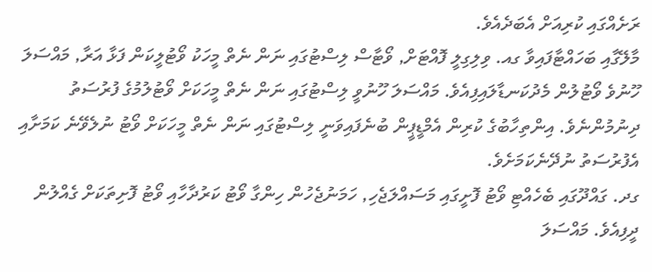ރަށެއްގައި ކުރިއަށް އެބަދެއެވެ.
މާލޭގާއި ބަހައްޓާފައިވާ ގއ. ވިލިގިލީ ފޮއްޓަށް, ވޯޓާސް ލިސްޓުގައި ނަން ނެތް މީހަކު ވޯޓުލީކަން ފަޅާ އަރާ, މައްސަލަ ހޫނުވެ ވޯޓުލުން މެދުކަނޑާލައިފިއެވެ. މައްސަލަ ހޫނުވީ ލިސްޓުގައި ނަން ނެތް މީހަކަށް ވޯޓުލުމުގެ ފުރުސަތު ދިނުމުންނެވެ. އިންތިހާބުގެ ކުރިން އެމްޑީޕީން ބުނެފައިވަނީ ލިސްޓުގައި ނަން ނެތް މީހަކަށް ވޯޓު ނުލެވޭނެ ކަމަށާއި އެފުރުސަތު ނުދޭނެކަމަށެވެ.
ގދ. ގައްދޫގައި ބެހެއްޓި ވޯޓު ފޮށީގައި މަސައްލަޖެހި, ހަމަނުޖެހުން ހިންގާ ވޯޓު ކަރުދާހާއި ވޯޓު ފޮށިތަކަށް ގެއްލުން ދީފިއެވެ. މައްސަލަ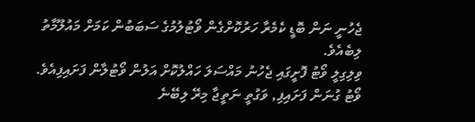ޖެހުނީ ނަން ބޮޑީ ކެމެރާ ހަރުކޮށްގެން ވޯޓުލުމުގެ ސަބަބުން ކަމަށް މައުލޫމާތު ލިބެއެވެ.
ވިލިގިލީ ވޯޓު ފޮށީގައި ޖެހުނު މައްސަލަ ހައްލުކޮށް އަލުން ވޯޓުލާން ފަށައިފިއެވެ.
ވޯޓު ގުނަން ފަށައިފި, ވަގުތީ ނަތީޖާ މިރޭ ލިބޭނެ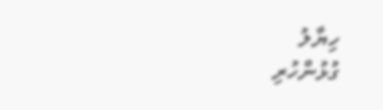ހިޔާލު
ގުޅުންހުރި